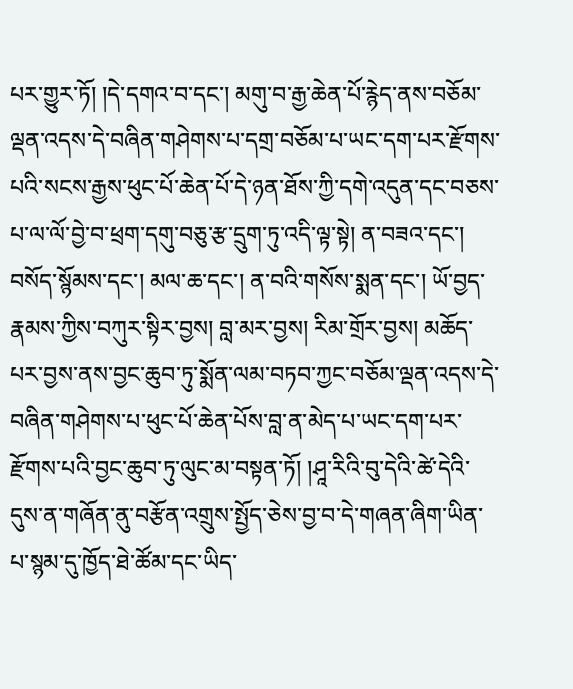པར་གྱུར་ཏོ། །དེ་དགའ་བ་དང་། མགུ་བ་རྒྱ་ཆེན་པོ་རྙེད་ནས་བཅོམ་ལྡན་འདས་དེ་བཞིན་གཤེགས་པ་དགྲ་བཅོམ་པ་ཡང་དག་པར་རྫོགས་པའི་སངས་རྒྱས་ཕུང་པོ་ཆེན་པོ་དེ་ཉན་ཐོས་ཀྱི་དགེ་འདུན་དང་བཅས་པ་ལ་ལོ་བྱེ་བ་ཕྲག་དགུ་བཅུ་རྩ་དྲུག་ཏུ་འདི་ལྟ་སྟེ། ན་བཟའ་དང་། བསོད་སྙོམས་དང་། མལ་ཆ་དང་། ན་བའི་གསོས་སྨན་དང་། ཡོ་བྱད་རྣམས་ཀྱིས་བཀུར་སྟིར་བྱས། བླ་མར་བྱས། རིམ་གྲོར་བྱས། མཆོད་པར་བྱས་ནས་བྱང་ཆུབ་ཏུ་སྨོན་ལམ་བཏབ་ཀྱང་བཅོམ་ལྡན་འདས་དེ་བཞིན་གཤེགས་པ་ཕུང་པོ་ཆེན་པོས་བླ་ན་མེད་པ་ཡང་དག་པར་རྫོགས་པའི་བྱང་ཆུབ་ཏུ་ལུང་མ་བསྟན་ཏོ། །ཤཱ་རིའི་བུ་དེའི་ཚེ་དེའི་དུས་ན་གཞོན་ནུ་བརྩོན་འགྲུས་སྤྱོད་ཅེས་བྱ་བ་དེ་གཞན་ཞིག་ཡིན་པ་སྙམ་དུ་ཁྱོད་ཐེ་ཚོམ་དང་ཡིད་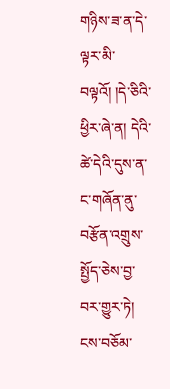གཉིས་ཟ་ན་དེ་ལྟར་མི་བལྟའོ། །དེ་ཅིའི་ཕྱིར་ཞེ་ན། དེའི་ཚེ་དེའི་དུས་ན་ང་གཞོན་ནུ་བརྩོན་འགྲུས་སྤྱོད་ཅེས་བྱ་བར་གྱུར་ཏེ། ངས་བཅོམ་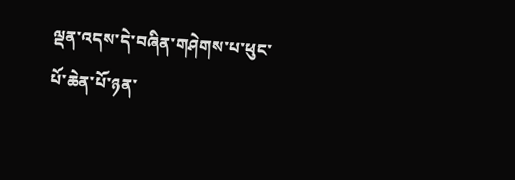ལྡན་འདས་དེ་བཞིན་གཤེགས་པ་ཕུང་པོ་ཆེན་པོ་ཉན་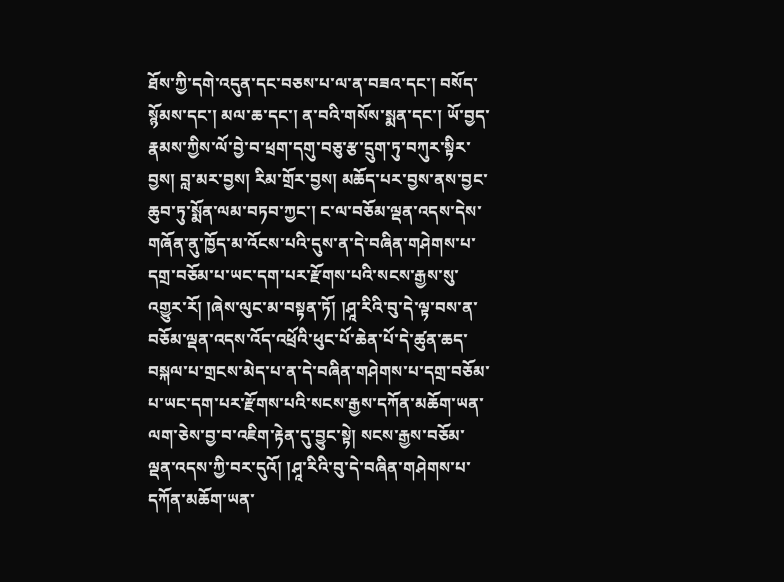ཐོས་ཀྱི་དགེ་འདུན་དང་བཅས་པ་ལ་ན་བཟའ་དང་། བསོད་སྙོམས་དང་། མལ་ཆ་དང་། ན་བའི་གསོས་སྨན་དང་། ཡོ་བྱད་རྣམས་ཀྱིས་ལོ་བྱེ་བ་ཕྲག་དགུ་བཅུ་རྩ་དྲུག་ཏུ་བཀུར་སྟིར་བྱས། བླ་མར་བྱས། རིམ་གྲོར་བྱས། མཆོད་པར་བྱས་ནས་བྱང་ཆུབ་ཏུ་སྨོན་ལམ་བཏབ་ཀྱང་། ང་ལ་བཅོམ་ལྡན་འདས་དེས་གཞོན་ནུ་ཁྱོད་མ་འོངས་པའི་དུས་ན་དེ་བཞིན་གཤེགས་པ་དགྲ་བཅོམ་པ་ཡང་དག་པར་རྫོགས་པའི་སངས་རྒྱས་སུ་འགྱུར་རོ། །ཞེས་ལུང་མ་བསྟན་ཏོ། །ཤཱ་རིའི་བུ་དེ་ལྟ་བས་ན་བཅོམ་ལྡན་འདས་འོད་འཕྲོའི་ཕུང་པོ་ཆེན་པོ་དེ་ཚུན་ཆད་བསྐལ་པ་གྲངས་མེད་པ་ན་དེ་བཞིན་གཤེགས་པ་དགྲ་བཅོམ་པ་ཡང་དག་པར་རྫོགས་པའི་སངས་རྒྱས་དཀོན་མཆོག་ཡན་ལག་ཅེས་བྱ་བ་འཇིག་རྟེན་དུ་བྱུང་སྟེ། སངས་རྒྱས་བཅོམ་ལྡན་འདས་ཀྱི་བར་དུའོ། །ཤཱ་རིའི་བུ་དེ་བཞིན་གཤེགས་པ་དཀོན་མཆོག་ཡན་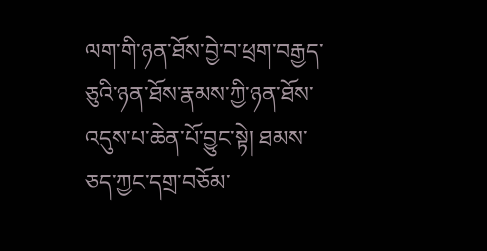ལག་གི་ཉན་ཐོས་བྱེ་བ་ཕྲག་བརྒྱད་ཅུའི་ཉན་ཐོས་རྣམས་ཀྱི་ཉན་ཐོས་འདུས་པ་ཆེན་པོ་བྱུང་སྟེ། ཐམས་ཅད་ཀྱང་དགྲ་བཅོམ་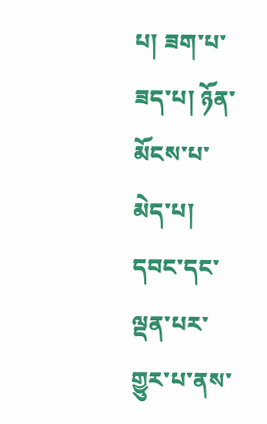པ། ཟག་པ་ཟད་པ། ཉོན་མོངས་པ་མེད་པ། དབང་དང་ལྡན་པར་གྱུར་པ་ནས་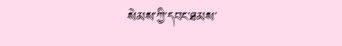སེམས་ཀྱི་དབང་ཐམས་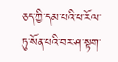ཅད་ཀྱི་དམ་པའི་ཕ་རོལ་ཏུ་སོན་པའི་བར་ཤ་སྟག་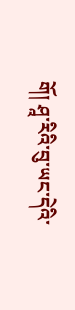གོ། ཤཱ་རིའི་བུ་ཡང་དེའི་